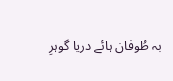بہ طُوفان ہائے دریا گوہرِ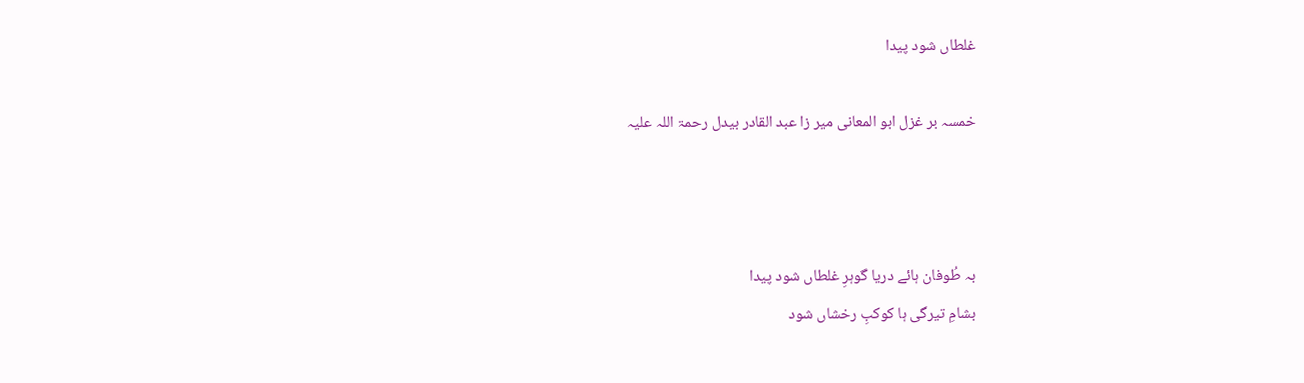غلطاں شود پیدا

خمسہ بر غزل ابو المعانی میر زا عبد القادر بیدل رحمۃ اللہ علیہ



بہ طُوفان ہائے دریا گوہرِ غلطاں شود پیدا
بشامِ تیرگی ہا کوکبِ رخشاں شود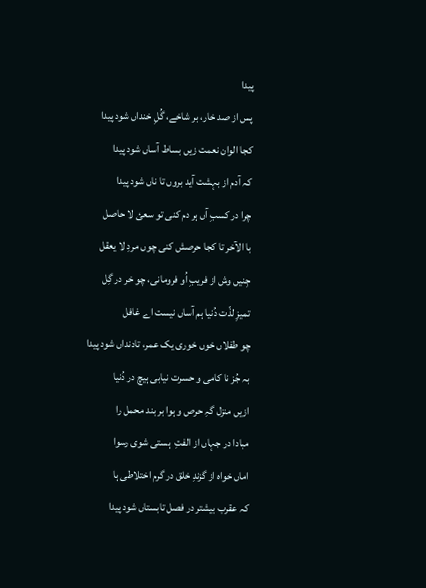پیدا
پس از صد خار، بر شاخے، گُلِ خنداں شود پیدا
کجا الوان نعمت زیں بساط آساں شود پیدا
کہ آدم از بہشت آید بروں تا ناں شود پیدا
چرا در کسبِ آں ہر دم کنی تو سعئ لا حاصل
با الآخر تا کجا حرصش کنی چوں مردِ لا یعقل
جِنیں وش از فریبِ اُو فرومانی، چو خر در گِل
تمیزِ لذّت دُنیا ہم آساں نیست اے غافل
چو طفلاں خوں خوری یک عمر، تادنداں شود پیدا
بہ جُز نا کامی و حسرت نیابی ہیچ در دُنیا
ازیں منزل گہِ حرص و ہوا بر بند محمل را
مبادا در جہاں از الفتِ  ہستی شوی رسوا
اماں خواہ از گزندِ خلق در گرم اختلاطی ہا
کہ عقرب بیشتر در فصل تابستاں شود پیدا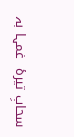سحابِ تیرۂ  غمہا بہ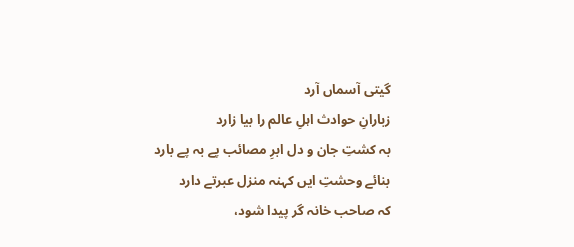گیتی آسماں آرد
زبارانِ حوادث اہلِ عالم را بیا زارد
بہ کشتِ جان و دل ابرِ مصائب پے بہ پے بارد
بنائے وحشتِ ایں کہنہ منزل عبرتے دارد
کہ صاحب خانہ گر پیدا شود،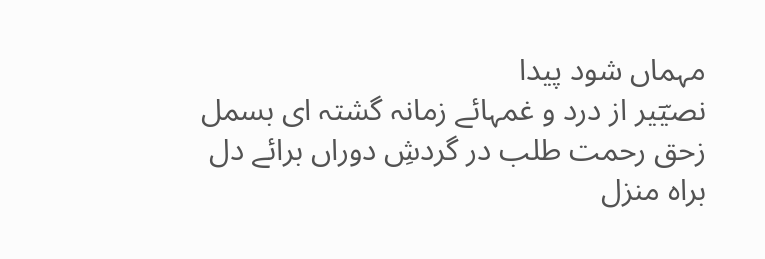مہماں شود پیدا
نصیؔیر از درد و غمہائے زمانہ گشتہ ای بسمل
زحق رحمت طلب در گردشِ دوراں برائے دل
براہ منزل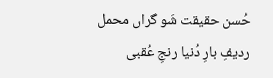حُسن حقیقت شَو گراں محمل
ردیفِ بارِ دُنیا رنجِ عُقبی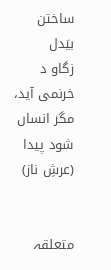ساختن بیؔدل
زگاو د خرنمی آید، مگر انساں شود پیدا
(عرشِ ناز)


متعلقہ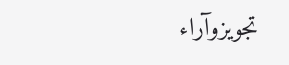تجویزوآراء